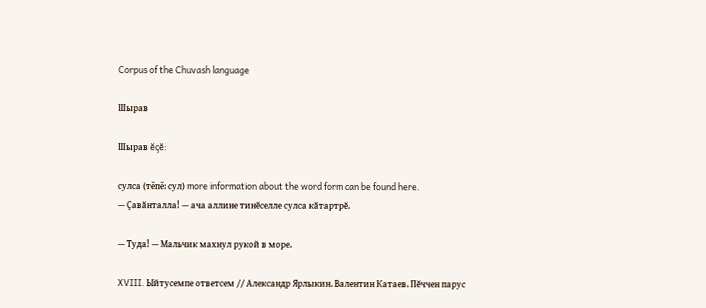Corpus of the Chuvash language

Шырав

Шырав ĕçĕ:

сулса (тĕпĕ: сул) more information about the word form can be found here.
— Ҫавӑнталла! — ача аллине тинӗселле сулса кӑтартрӗ.

— Туда! — Мальчик махнул рукой в море.

XVIII. Ыйтусемпе ответсем // Александр Ярлыкин. Валентин Катаев. Пӗччен парус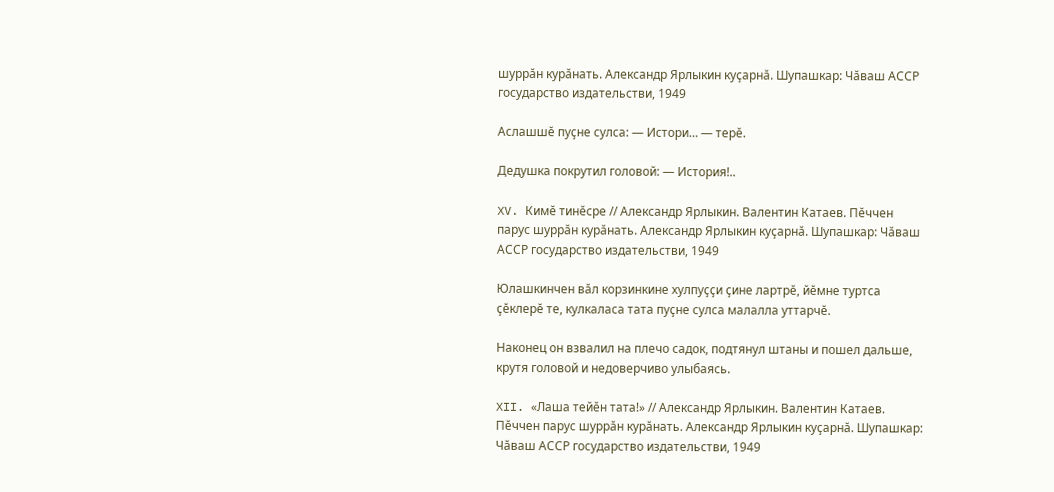шуррӑн курӑнать. Александр Ярлыкин куҫарнӑ. Шупашкар: Чӑваш АССР государство издательстви, 1949

Аслашшӗ пуҫне сулса: — Истори… — терӗ.

Дедушка покрутил головой: — История!..

XV. Кимӗ тинӗсре // Александр Ярлыкин. Валентин Катаев. Пӗччен парус шуррӑн курӑнать. Александр Ярлыкин куҫарнӑ. Шупашкар: Чӑваш АССР государство издательстви, 1949

Юлашкинчен вӑл корзинкине хулпуҫҫи ҫине лартрӗ, йӗмне туртса ҫӗклерӗ те, кулкаласа тата пуҫне сулса малалла уттарчӗ.

Наконец он взвалил на плечо садок, подтянул штаны и пошел дальше, крутя головой и недоверчиво улыбаясь.

XII. «Лаша тейӗн тата!» // Александр Ярлыкин. Валентин Катаев. Пӗччен парус шуррӑн курӑнать. Александр Ярлыкин куҫарнӑ. Шупашкар: Чӑваш АССР государство издательстви, 1949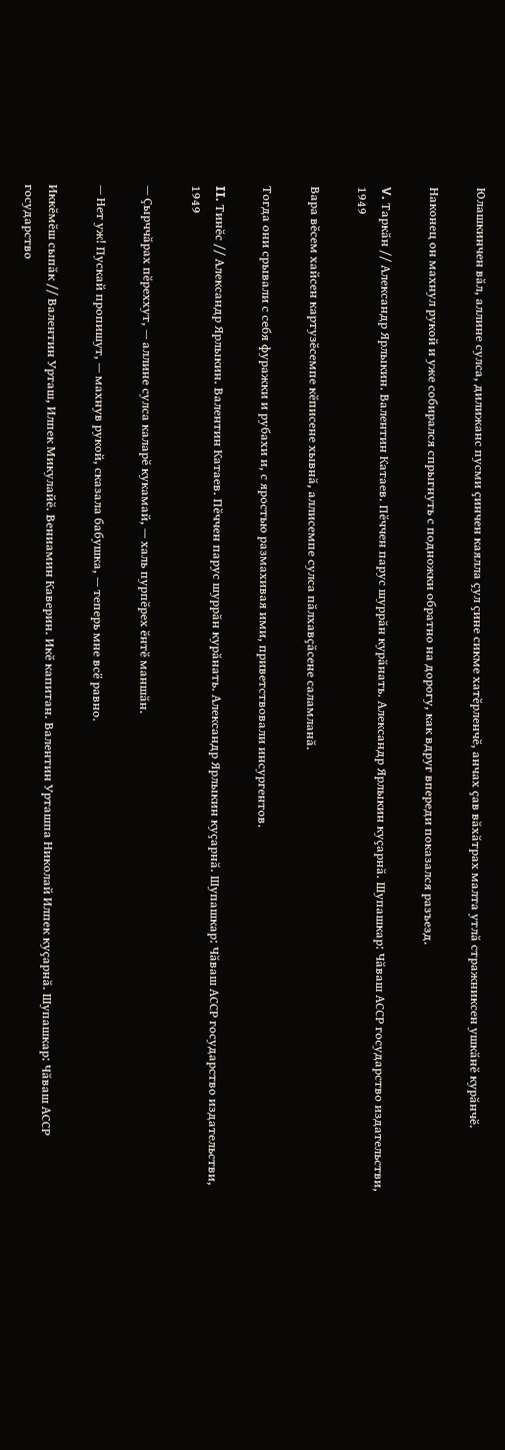Юлашкинчен вӑл, аллине сулса, дилижанс пусми ҫинчен каялла ҫул ҫине сикме хатӗрленчӗ, анчах ҫав вӑхӑтрах малта утлӑ стражниксен ушкӑнӗ курӑнчӗ.

Наконец он махнул рукой и уже собирался спрыгнуть с подножки обратно на дорогу, как вдруг впереди показался разъезд.

V. Таркӑн // Александр Ярлыкин. Валентин Катаев. Пӗччен парус шуррӑн курӑнать. Александр Ярлыкин куҫарнӑ. Шупашкар: Чӑваш АССР государство издательстви, 1949

Вара вӗсем хайсен картузӗсемпе кӗписене хывнӑ, аллисемпе сулса пӑлхавҫӑсене саламланӑ.

Тогда они срывали с себя фуражки и рубахи и, с яростью размахивая ими, приветствовали инсургентов.

II. Тинӗс // Александр Ярлыкин. Валентин Катаев. Пӗччен парус шуррӑн курӑнать. Александр Ярлыкин куҫарнӑ. Шупашкар: Чӑваш АССР государство издательстви, 1949

— Ҫырччӑрах пӗреххут, — аллине сулса каларӗ кукамай, — халь пурпӗрех ӗнтӗ маншӑн.

— Нет уж! Пускай пропишут, — махнув рукой, сказала бабушка, — теперь мне всё равно.

Иккӗмӗш сыпӑк // Валентин Урташ, Илпек Микулайӗ. Вениамин Каверин. Икӗ капитан. Валентин Урташпа Николай Илпек куҫарнӑ. Шупашкар: Чӑваш АССР государство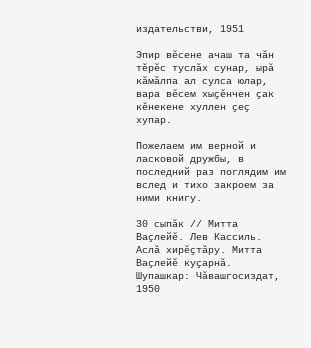издательстви, 1951

Эпир вӗсене ачаш та чӑн тӗрӗс туслӑх сунар, ырӑ кӑмӑлпа ал сулса юлар, вара вӗсем хыҫӗнчен ҫак кӗнекене хуллен ҫеҫ хупар.

Пожелаем им верной и ласковой дружбы, в последний раз поглядим им вслед и тихо закроем за ними книгу.

30 сыпӑк // Митта Ваҫлейӗ. Лев Кассиль. Аслӑ хирӗҫтӑру. Митта Ваҫлейӗ куҫарнӑ. Шупашкар: Чӑвашгосиздат, 1950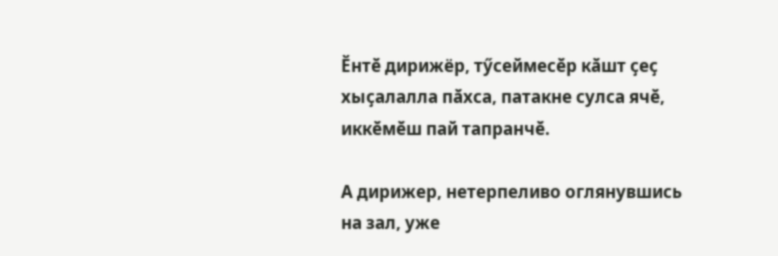Ӗнтӗ дирижёр, тӳсеймесӗр кӑшт ҫеҫ хыҫалалла пӑхса, патакне сулса ячӗ, иккӗмӗш пай тапранчӗ.

А дирижер, нетерпеливо оглянувшись на зал, уже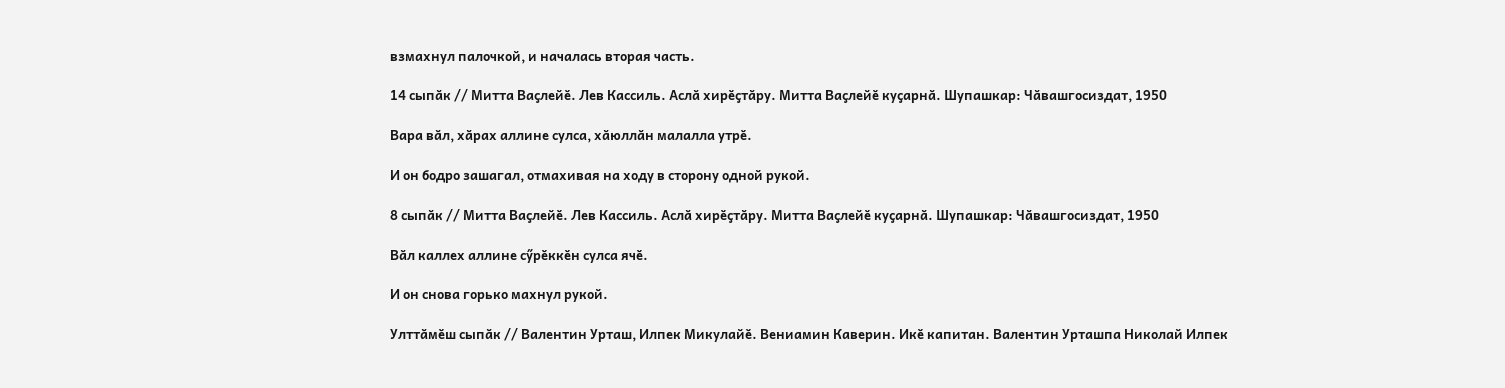взмахнул палочкой, и началась вторая часть.

14 сыпӑк // Митта Ваҫлейӗ. Лев Кассиль. Аслӑ хирӗҫтӑру. Митта Ваҫлейӗ куҫарнӑ. Шупашкар: Чӑвашгосиздат, 1950

Вара вӑл, хӑрах аллине сулса, хӑюллӑн малалла утрӗ.

И он бодро зашагал, отмахивая на ходу в сторону одной рукой.

8 сыпӑк // Митта Ваҫлейӗ. Лев Кассиль. Аслӑ хирӗҫтӑру. Митта Ваҫлейӗ куҫарнӑ. Шупашкар: Чӑвашгосиздат, 1950

Вӑл каллех аллине сӳрӗккӗн сулса ячӗ.

И он снова горько махнул рукой.

Улттӑмӗш сыпӑк // Валентин Урташ, Илпек Микулайӗ. Вениамин Каверин. Икӗ капитан. Валентин Урташпа Николай Илпек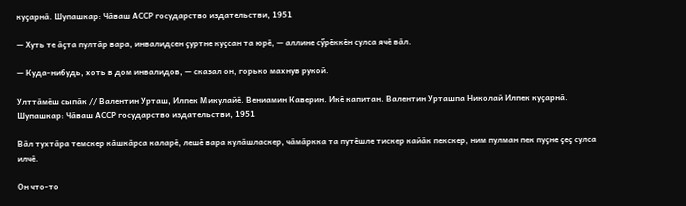куҫарнӑ. Шупашкар: Чӑваш АССР государство издательстви, 1951

— Хуть те ӑҫта пултӑр вара, инвалидсен ҫуртне куҫсан та юрӗ, — аллине сӳрӗккӗн сулса ячӗ вӑл.

— Куда-нибудь, хоть в дом инвалидов, — сказал он, горько махнув рукой.

Улттӑмӗш сыпӑк // Валентин Урташ, Илпек Микулайӗ. Вениамин Каверин. Икӗ капитан. Валентин Урташпа Николай Илпек куҫарнӑ. Шупашкар: Чӑваш АССР государство издательстви, 1951

Вӑл тухтӑра темскер кӑшкӑрса каларӗ, лешӗ вара кулӑшласкер, чӑмӑркка та путӗшле тискер кайӑк пекскер, ним пулман пек пуҫне ҫеҫ сулса илчӗ.

Он что-то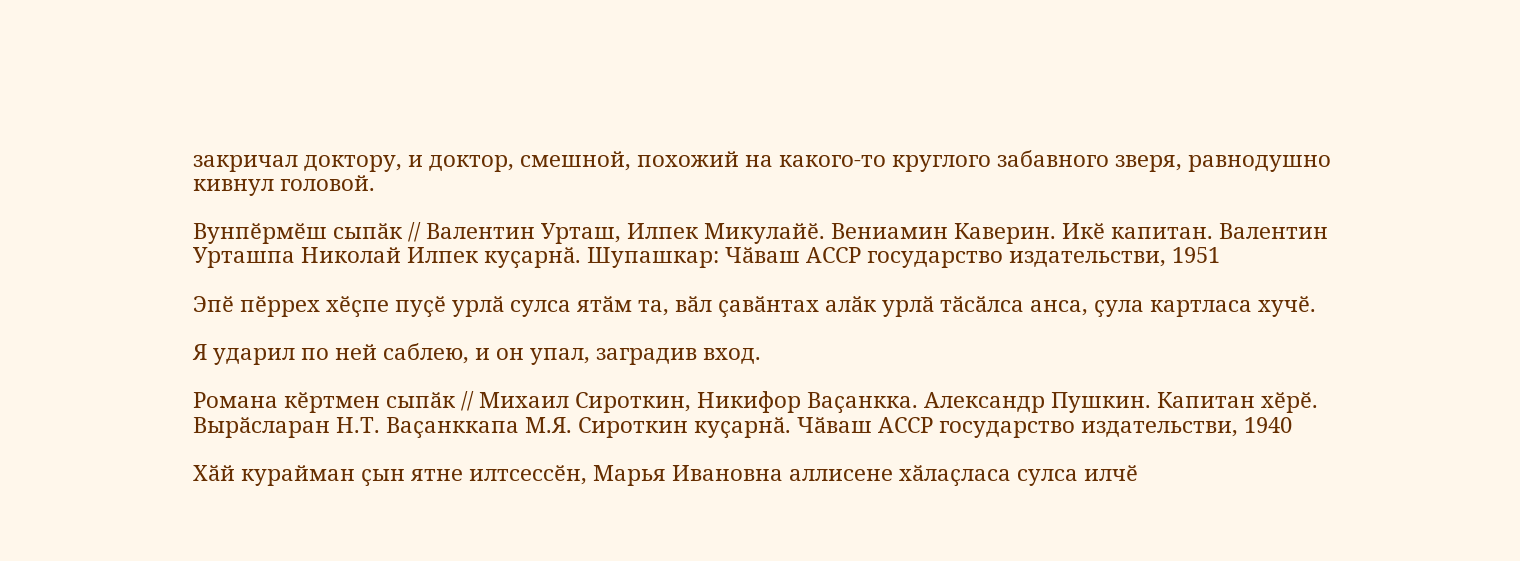закричал доктору, и доктор, смешной, похожий на какого-то круглого забавного зверя, равнодушно кивнул головой.

Вунпӗрмӗш сыпӑк // Валентин Урташ, Илпек Микулайӗ. Вениамин Каверин. Икӗ капитан. Валентин Урташпа Николай Илпек куҫарнӑ. Шупашкар: Чӑваш АССР государство издательстви, 1951

Эпӗ пӗррех хӗҫпе пуҫӗ урлӑ сулса ятӑм та, вӑл ҫавӑнтах алӑк урлӑ тӑсӑлса анса, ҫула картласа хучӗ.

Я ударил по ней саблею, и он упал, заградив вход.

Романа кӗртмен сыпӑк // Михаил Сироткин, Никифор Ваҫанкка. Александр Пушкин. Капитан хӗрӗ. Вырӑсларан Н.Т. Ваҫанккапа М.Я. Сироткин куҫарнӑ. Чӑваш АССР государство издательстви, 1940

Хӑй курайман ҫын ятне илтсессӗн, Марья Ивановна аллисене хӑлаҫласа сулса илчӗ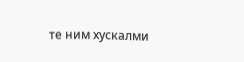те ним хускалми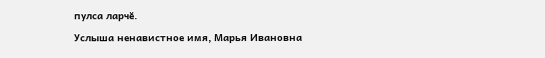пулса ларчӗ.

Услыша ненавистное имя, Марья Ивановна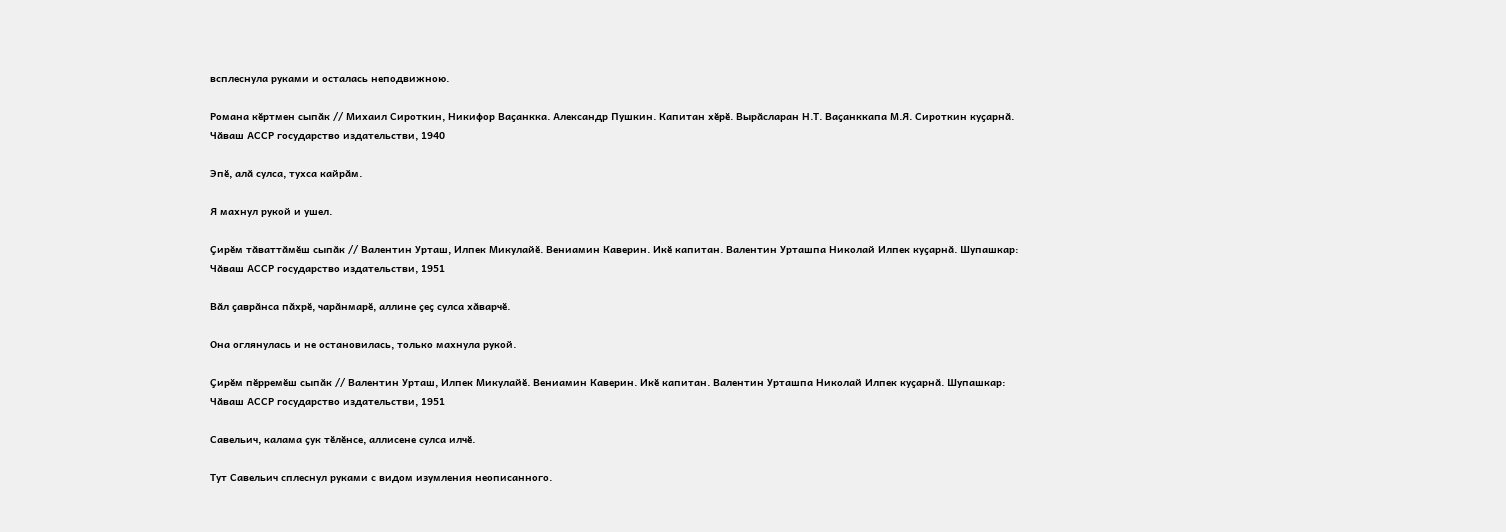всплеснула руками и осталась неподвижною.

Романа кӗртмен сыпӑк // Михаил Сироткин, Никифор Ваҫанкка. Александр Пушкин. Капитан хӗрӗ. Вырӑсларан Н.Т. Ваҫанккапа М.Я. Сироткин куҫарнӑ. Чӑваш АССР государство издательстви, 1940

Эпӗ, алӑ сулса, тухса кайрӑм.

Я махнул рукой и ушел.

Ҫирӗм тӑваттӑмӗш сыпӑк // Валентин Урташ, Илпек Микулайӗ. Вениамин Каверин. Икӗ капитан. Валентин Урташпа Николай Илпек куҫарнӑ. Шупашкар: Чӑваш АССР государство издательстви, 1951

Вӑл ҫаврӑнса пӑхрӗ, чарӑнмарӗ, аллине ҫеҫ сулса хӑварчӗ.

Она оглянулась и не остановилась, только махнула рукой.

Ҫирӗм пӗрремӗш сыпӑк // Валентин Урташ, Илпек Микулайӗ. Вениамин Каверин. Икӗ капитан. Валентин Урташпа Николай Илпек куҫарнӑ. Шупашкар: Чӑваш АССР государство издательстви, 1951

Савельич, калама ҫук тӗлӗнсе, аллисене сулса илчӗ.

Тут Савельич сплеснул руками с видом изумления неописанного.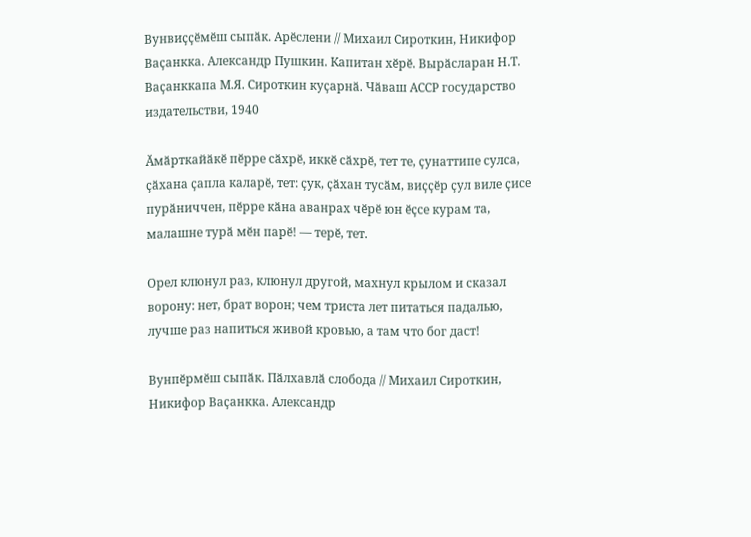Вунвиҫҫӗмӗш сыпӑк. Арӗслени // Михаил Сироткин, Никифор Ваҫанкка. Александр Пушкин. Капитан хӗрӗ. Вырӑсларан Н.Т. Ваҫанккапа М.Я. Сироткин куҫарнӑ. Чӑваш АССР государство издательстви, 1940

Ӑмӑрткайӑкӗ пӗрре сӑхрӗ, иккӗ сӑхрӗ, тет те, ҫунаттипе сулса, ҫӑхана ҫапла каларӗ, тет: ҫук, ҫӑхан тусӑм, виҫҫӗр ҫул виле ҫисе пурӑниччен, пӗрре кӑна аванрах чӗрӗ юн ӗҫсе курам та, малашне турӑ мӗн парӗ! — терӗ, тет.

Орел клюнул раз, клюнул другой, махнул крылом и сказал ворону: нет, брат ворон; чем триста лет питаться падалью, лучше раз напиться живой кровью, а там что бог даст!

Вунпӗрмӗш сыпӑк. Пӑлхавлӑ слобода // Михаил Сироткин, Никифор Ваҫанкка. Александр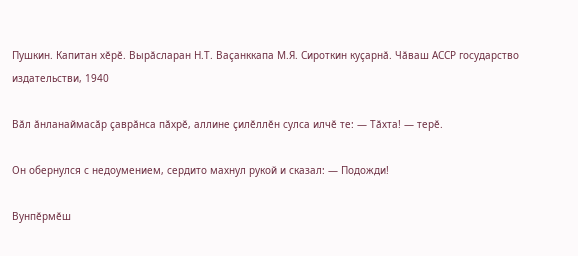Пушкин. Капитан хӗрӗ. Вырӑсларан Н.Т. Ваҫанккапа М.Я. Сироткин куҫарнӑ. Чӑваш АССР государство издательстви, 1940

Вӑл ӑнланаймасӑр ҫаврӑнса пӑхрӗ, аллине ҫилӗллӗн сулса илчӗ те: — Тӑхта! — терӗ.

Он обернулся с недоумением, сердито махнул рукой и сказал: — Подожди!

Вунпӗрмӗш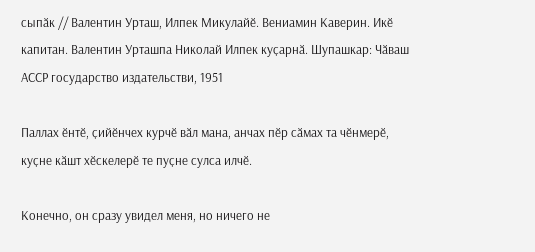сыпӑк // Валентин Урташ, Илпек Микулайӗ. Вениамин Каверин. Икӗ капитан. Валентин Урташпа Николай Илпек куҫарнӑ. Шупашкар: Чӑваш АССР государство издательстви, 1951

Паллах ӗнтӗ, ҫийӗнчех курчӗ вӑл мана, анчах пӗр сӑмах та чӗнмерӗ, куҫне кӑшт хӗскелерӗ те пуҫне сулса илчӗ.

Конечно, он сразу увидел меня, но ничего не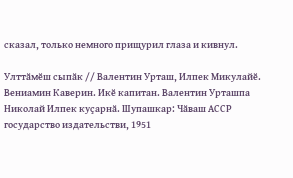сказал, только немного прищурил глаза и кивнул.

Улттӑмӗш сыпӑк // Валентин Урташ, Илпек Микулайӗ. Вениамин Каверин. Икӗ капитан. Валентин Урташпа Николай Илпек куҫарнӑ. Шупашкар: Чӑваш АССР государство издательстви, 1951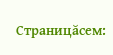Страницăсем: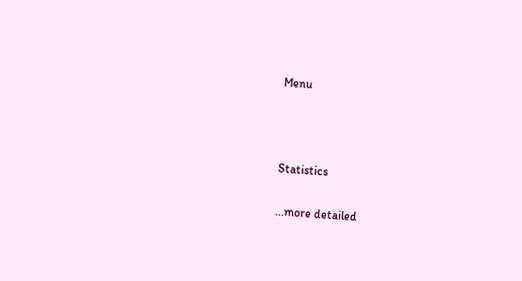Menu



Statistics

...more detailed